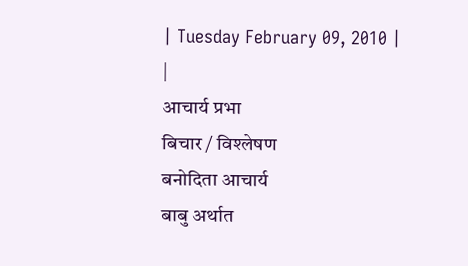| Tuesday February 09, 2010 |
|
आचार्य प्रभा
बिचार / विश्लेषण
बनोदिता आचार्य
बाबु अर्थात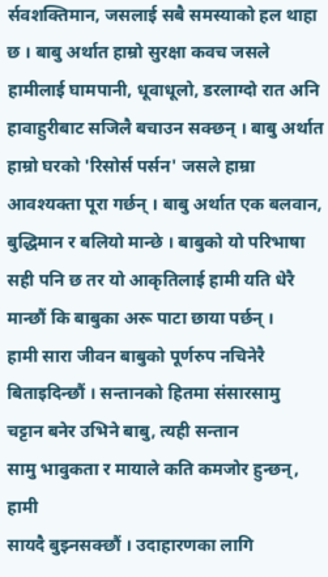र्सवशक्तिमान, जसलाई सबै समस्याको हल थाहा छ । बाबु अर्थात हाम्रो सुरक्षा कवच जसले हामीलाई घामपानी, धूवाधूलो, डरलाग्दो रात अनि हावाहुरीबाट सजिलै बचाउन सक्छन् । बाबु अर्थात हाम्रो घरको 'रिसोर्स पर्सन' जसले हाम्रा आवश्यक्ता पूरा गर्छन् । बाबु अर्थात एक बलवान, बुद्धिमान र बलियो मान्छे । बाबुको यो परिभाषा सही पनि छ तर यो आकृतिलाई हामी यति धेरै मान्छौं कि बाबुका अरू पाटा छाया पर्छन् ।
हामी सारा जीवन बाबुको पूर्णरुप नचिनेरै बिताइदिन्छौं । सन्तानको हितमा संसारसामु
चट्टान बनेर उभिने बाबु, त्यही सन्तान
सामु भावुकता र मायाले कति कमजोर हुन्छन्, हामी
सायदै बुझ्नसक्छौं । उदाहारणका लागि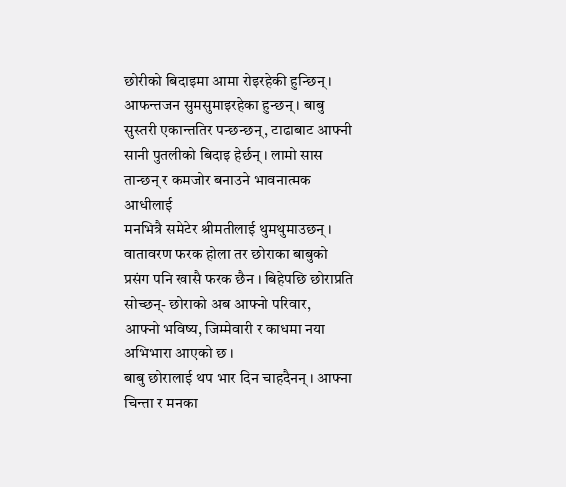छोरीको बिदाइमा आमा रोइरहेकी हुन्छिन् ।
आफन्तजन सुमसुमाइरहेका हुन्छन् । बाबु सुस्तरी एकान्ततिर पन्छन्छन्, टाढाबाट आफ्नी
सानी पुतलीको बिदाइ हेर्छन् । लामो सास तान्छन् र कमजोर बनाउने भावनात्मक आधीलाई
मनभित्रै समेटेर श्रीमतीलाई थुमथुमाउछन् । वातावरण फरक होला तर छोराका बाबुको
प्रसंग पनि खासै फरक छैन । बिहेपछि छोराप्रति सोच्छन्- छोराको अब आफ्नो परिवार,
आफ्नो भविष्य, जिम्मेवारी र काधमा नया अभिभारा आएको छ ।
बाबु छोरालाई थप भार दिन चाहदैनन् । आफ्ना चिन्ता र मनका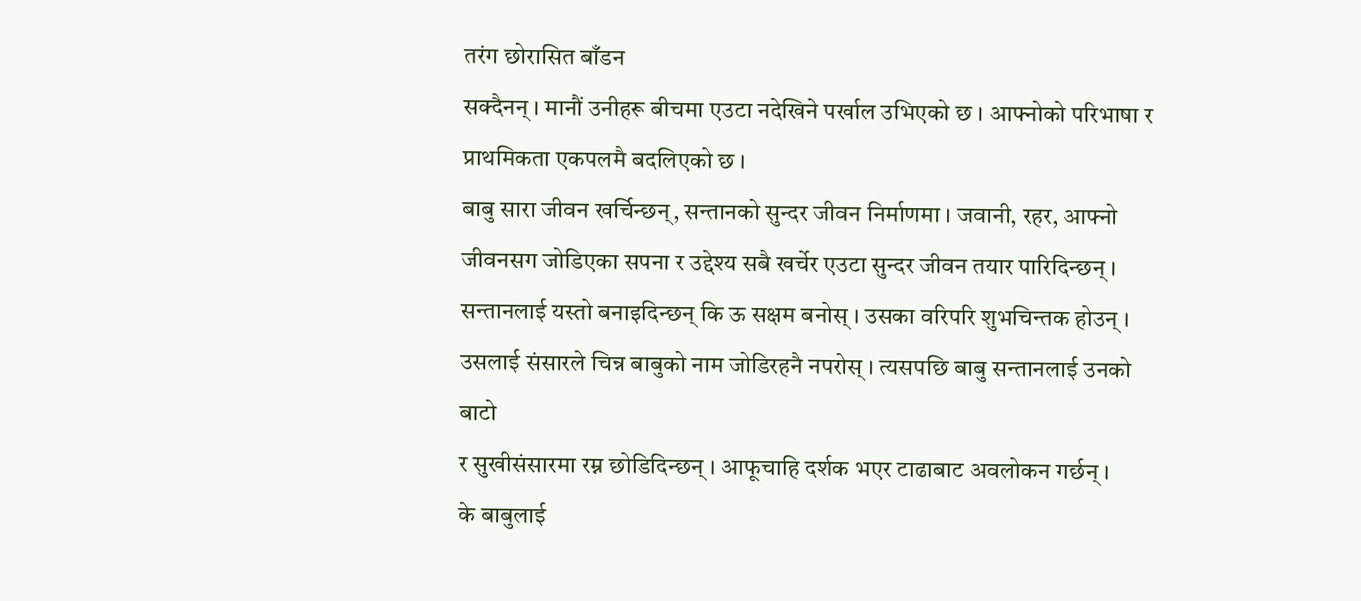तरंग छोरासित बाँडन
सक्दैनन् । मानौं उनीहरू बीचमा एउटा नदेखिने पर्खाल उभिएको छ । आफ्नोको परिभाषा र
प्राथमिकता एकपलमै बदलिएको छ ।
बाबु सारा जीवन खर्चिन्छन्, सन्तानको सुन्दर जीवन निर्माणमा । जवानी, रहर, आफ्नो
जीवनसग जोडिएका सपना र उद्देश्य सबै खर्चेर एउटा सुन्दर जीवन तयार पारिदिन्छन् ।
सन्तानलाई यस्तो बनाइदिन्छन् कि ऊ सक्षम बनोस् । उसका वरिपरि शुभचिन्तक होउन् ।
उसलाई संसारले चिन्न बाबुको नाम जोडिरहनै नपरोस् । त्यसपछि बाबु सन्तानलाई उनको बाटो
र सुखीसंसारमा रम्न छोडिदिन्छन् । आफूचाहि दर्शक भएर टाढाबाट अवलोकन गर्छन् ।
के बाबुलाई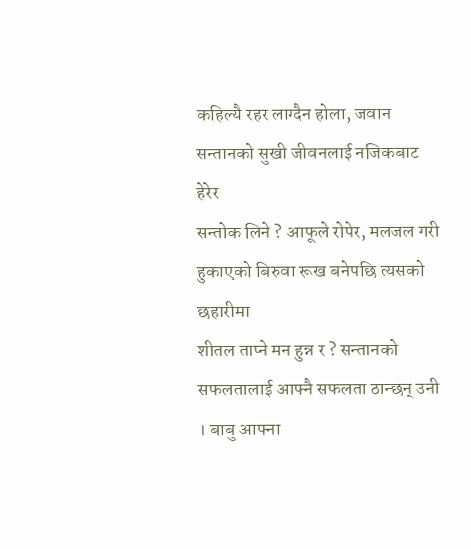कहिल्यै रहर लाग्दैन होला, जवान सन्तानको सुखी जीवनलाई नजिकबाट हेरेर
सन्तोक लिने ? आफूले रोपेर, मलजल गरी हुकाएको बिरुवा रूख बनेपछि त्यसको छहारीमा
शीतल ताप्ने मन हुन्न र ? सन्तानको सफलतालाई आफ्नै सफलता ठान्छन् उनी । बाबु आफ्ना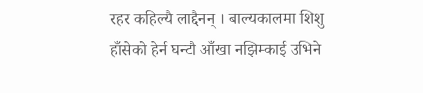रहर कहिल्यै लाद्दैनन् । बाल्यकालमा शिशु हाँसेको हेर्न घन्टौ आँखा नझिम्काई उभिने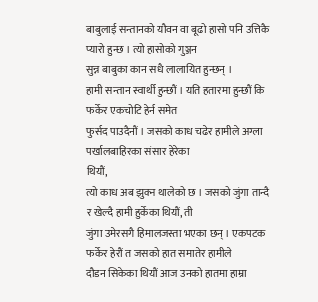बाबुलाई सन्तानको यौवन वा बूढो हासो पनि उत्तिकै प्यारो हुन्छ । त्यो हासोको गुञ्जन
सुन्न बाबुका कान सधै लालायित हुन्छन् ।
हामी सन्तान स्वार्थी हुन्छौं । यति हतारमा हुन्छौं कि फर्केर एकचोटि हेर्न समेत
फुर्सद पाउदैनौं । जसको काध चढेर हामीले अग्ला पर्खालबाहिरका संसार हेरेका
थियौं,
त्यो काध अब झुक्न थालेको छ । जसको जुंगा तान्दै र खेल्दै हामी हुर्केका थियौं, ती
जुंगा उमेरसगै हिमालजस्ता भएका छन् । एकपटक फर्केर हेरौं त जसको हात समातेर हामीले
दौडन सिकेका थियौं आज उनको हातमा हाम्रा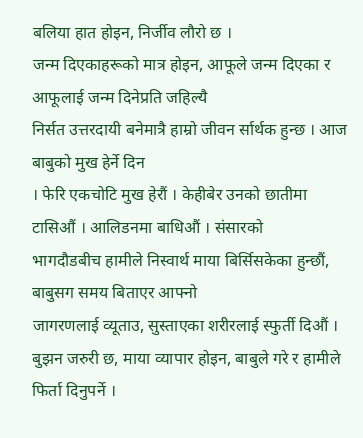बलिया हात होइन, निर्जीव लौरो छ ।
जन्म दिएकाहरूको मात्र होइन, आफूले जन्म दिएका र आफूलाई जन्म दिनेप्रति जहिल्यै
निर्सत उत्तरदायी बनेमात्रै हाम्रो जीवन र्सार्थक हुन्छ । आज बाबुको मुख हेर्ने दिन
। फेरि एकचोटि मुख हेरौं । केहीबेर उनको छातीमा टासिऔं । आलिडनमा बाधिऔं । संसारको
भागदौडबीच हामीले निस्वार्थ माया बिर्सिसकेका हुन्छौं, बाबुसग समय बिताएर आफ्नो
जागरणलाई व्यूताउ, सुस्ताएका शरीरलाई स्फुर्ती दिऔं ।
बुझन जरुरी छ, माया व्यापार होइन, बाबुले गरे र हामीले फिर्ता दिनुपर्ने ।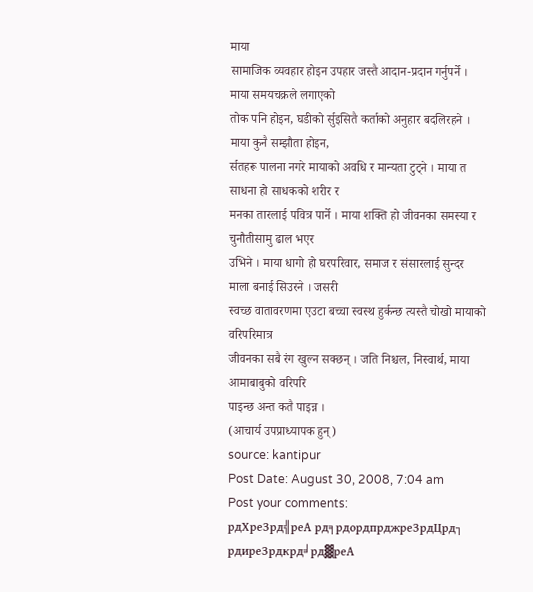माया
सामाजिक व्यवहार होइन उपहार जस्तै आदान-प्रदान गर्नुपर्ने । माया समयचक्रले लगाएको
तोक पनि होइन, घडीको र्सुइसितै कर्ताको अनुहार बदलिरहने । माया कुनै सम्झौता होइन,
र्सतहरू पालना नगरे मायाको अवधि र मान्यता टुट्ने । माया त साधना हो साधकको शरीर र
मनका तारलाई पवित्र पार्ने । माया शक्ति हो जीवनका समस्या र चुनौतीसामु ढाल भएर
उभिने । माया धागो हो घरपरिवार, समाज र संसारलाई सुन्दर माला बनाई सिउरने । जसरी
स्वच्छ वातावरणमा एउटा बच्चा स्वस्थ हुर्कन्छ त्यस्तै चोखो मायाको वरिपरिमात्र
जीवनका सबै रंग खुल्न सक्छन् । जति निश्चल, निस्वार्थ, माया आमाबाबुको वरिपरि
पाइन्छ अन्त कतै पाइन्न ।
(आचार्य उपप्राध्यापक हुन्)
source: kantipur
Post Date: August 30, 2008, 7:04 am
Post your comments:
рдХреЗрд╣реА рд╕рдордпрджреЗрдЦрд┐ рдиреЗрдкрд╛рд▓реА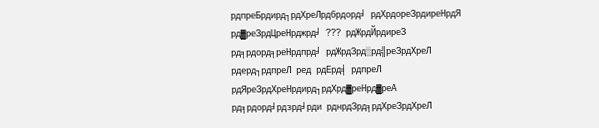рдпреБрдирд┐рдХреЛрдбрдорд╛ рдХрдореЗрдиреНрдЯ рд▓реЗрдЦреНрджрд╛ ??? рдЖрдЙрдиреЗ рд╕рдорд╕реНрдпрд╛ рдЖрдЗрд░рд╣реЗрдХреЛ рдерд┐рдпреЛ ред рдЕрд╡ рдпреЛ рдЯреЗрдХреНрдирд┐рдХрд▓реНрд▓реА рд╕рдорд╛рдзрд╛рди рднрдЗрд╕рдХреЗрдХреЛ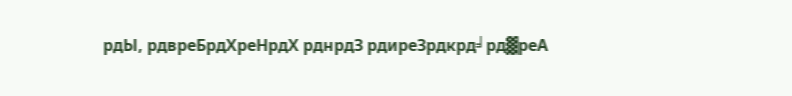рдЫ, рдвреБрдХреНрдХ рднрдЗ рдиреЗрдкрд╛рд▓реА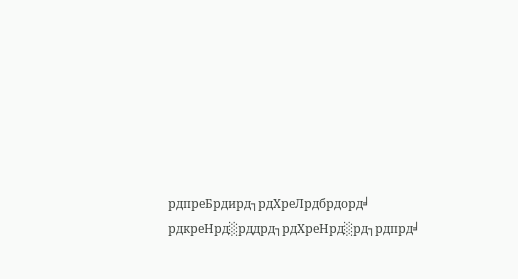рдпреБрдирд┐рдХреЛрдбрдорд╛ рдкреНрд░рддрд┐рдХреНрд░рд┐рдпрд╛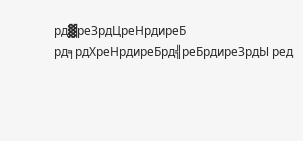рд▓реЗрдЦреНрдиреБ рд╕рдХреНрдиреБрд╣реБрдиреЗрдЫ ред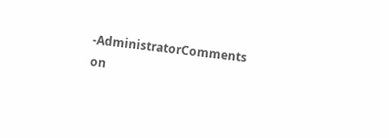-AdministratorComments on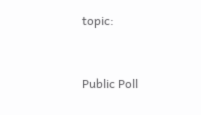topic:


Public Poll